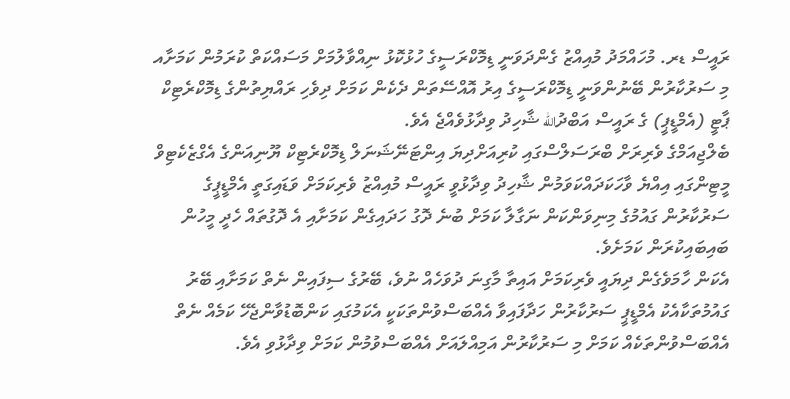ރައީސް ޑރ. މުހައްމަދު މުއިއްޒު ގެންދަވަނީ ޑިމޮކްރަސީގެ ހުޅުކޮޅު ނިއްވާލުމަށް މަސައްކަތް ކުރަމުން ކަމަށާއ މި ސަރުކާރުން ބޭނުންވަނީ ޑިމޮކްރަސީގެ އިރު އޮއްސޭތަން ދެކެން ކަމަށް ދިވެހި ރައްޔިތުންގެ ޑިމޮކްރެޓިކް ޕާޓީ (އެމްޑީޕީ) ގެ ރައީސް އަބްދުالله ޝާހިދު ވިދާޅުވެއްޖެ އެވެ.
ބެލްޖިއަމްގެ ވެރިރަށް ބްރަސަލްސްގައި ކުރިއަށްދިޔަ އިންޓަނޭޝަނަލް ޑިމޮކްރެޓިކް ޔޫނިއަންގެ އެގްޒެކެޓިވް މީޓިންގައި އިއްޔެ ވާހަކަދައްކަވަމުން ޝާހިދު ވިދާޅުވީ ރައީސް މުއިއްޒު ވެރިކަމަށް ވަޑައިގަތީ އެމްޑީޕީގެ ސަރުކާރުން ގައުމުގެ މިނިވަންކަން ނަގާލާ ކަމަށް ބުނެ ދޮގު ހަދައިގެން ކަމަށާއި އެ ދޮގުތައް ހެދީ މީހުން ބައިބައިކުރަން ކަމަށެވެ.
އެކަން ހާމަވެގެން ދިޔައީ ވެރިކަމަށް އައިތާ މާގިނަ ދުވަހެއް ނުވެ، ބޭރުގެ ސިފައިން ނެތް ކަމަށާއި ބޭރު ގައުމުތަކާއެކު އެމްޑީޕީ ސަރުކާރުން ހަދާފައިވާ އެއްބަސްވުންތަކަކީ އެކަމުގައި ކަންބޮޑުވާންޖެހޭ ކަމެއް ނެތް އެއްބަސްވުންތަކެއް ކަމަށް މި ސަރުކާރުން އަމިއްލައަށް އެއްބަސްވުމުން ކަމަށް ވިދާޅުވި އެވެ.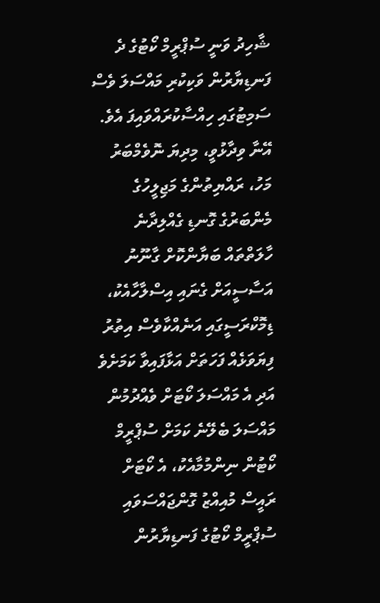ޝާހިދު ވަނީ ސުޕްރީމް ކޯޓުގެ ދެ ފަނޑިޔާރުން ވަކިކުރި މައްސަލަ ވެސް ސަމިޓުގައި ހިއްސާކުރައްވައިފަ އެވެ.
އޭނާ ވިދާޅުވީ، މިދިޔަ ނޮވެމްބަރު މަހު، ރައްޔިތުންގެ މަޖިލީހުގެ މެންބަރުގެ ގޮނޑި ގެއްލިދާނެ ހާލަތްތައް ބަޔާންކޮށް ގާނޫނު އަސާސީއަށް ގެނައި އިސްލާހާއެކު، ޑިމޮކްރަސީގައި އަނެއްކާވެސް އިތުރު ފިޔަވަޅެއް ފަހަތަށް އަޅާފައިވާ ކަމަށެވެ އަދި އެ މައްސަލަ ކޯޓަށް ވެއްދުމުން މައްސަލަ ބެލޭނެ ކަމަށް ސުޕްރީމް ކޯޓުން ނިންމުމާއެކު، އެ ކޯޓަށް ރައީސް މުއިއްޒު ގޮންޖައްސަވައި ސުޕްރީމް ކޯޓުގެ ފަނޑިޔާރުން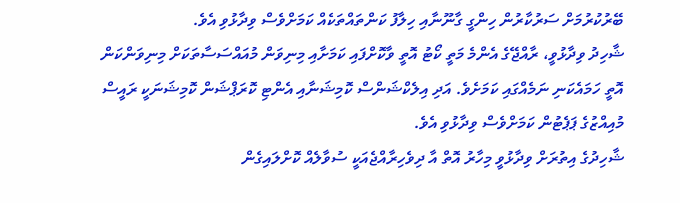ބޭރުކުރުމަށް ސަރުކާރުން ހިންގީ ގާނޫނާއި ހިލާފު ކަންތައްތަކެއް ކަމަށްވެސް ވިދާޅުވި އެވެ.
ޝާހިދު ވިދާޅުވީ، ރާއްޖޭގެ އެންމެ މަތީ ކޯޓު އޮތީ ވާކޮށްފައި ކަމަށާއި މިނިވަން މުއައްސަސާތަކަށް މިނިވަންކަން އޮތީ ހަމައެކަނި ނަމެއްގައި ކަމަށެވެ. އަދި އިލެކްޝަންސް ކޮމިޝަނާއި އެންޓި ކޮރަޕްޝަން ކޮމިޝަނަކީ ރައީސް މުއިއްޒުގެ ޕަޕެޓުން ކަމަށްވެސް ވިދާޅުވި އެވެ.
ޝާހިދުގެ އިތުރަށް ވިދާޅުވީ މިހާރު އޮތް އާ ދިވެހިރާއްޖެއަކީ ސުވާލެއް ކޮށްލައިގެން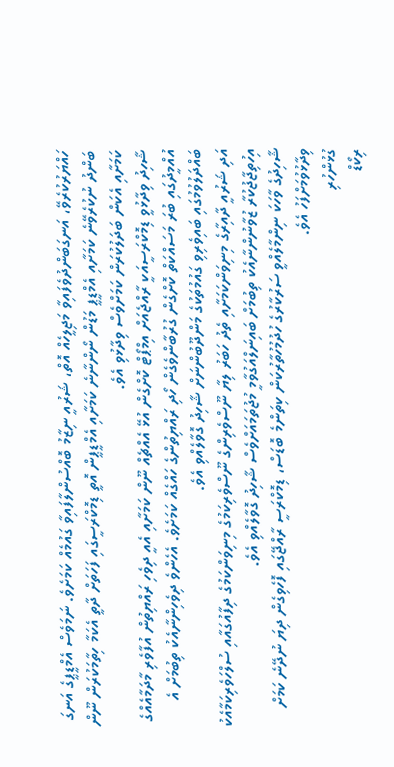ހައްޔަރުކުރެވޭ، އަނގަބަންދުވެފައިވާ މަޖިލީހެއް އޮތް، ޝަރުއީ ނިޒާމު ބޮއްސުންލާފައިވާ ގައުމެއް ކަމަށެވެ. ނަމަވެސް އެމްޑީޕީގެ އަނގަ ބަންދު ނުކުރެވޭނެ ކަމަށާއި އެމްޑީޕީ މަޑުން ނޯންނާނެ ކަމަށާއި އެމްޑީޕީން އޮތީ ޑިމޮކްރަސީގައި ފަހަތަށް ދާތީ އެކަމާ ހިތާމަކުރަން ނޫން ކަމަށާއި އެކަން ބަދަލުކުރަން ކަމަށްވެސް ވިދާޅުވި އެވެ.
ޝާހިދު ވިދާޅުވީ ޑިމޮކްރަސީއަކީ ރާއްޖެއަށް އިމްޕޯޓް ކޮށްގެން އުޅޭ އެއްޗެއް ނޫން ކަމަށާއި އެއީ ދިވެހި ރައްޔިތުން އުފާވެރި މާދަމާއެއްގެ އުއްމީދުގައި ބުރަ މަސައްކަތް ކޮށްގެން ގުރުބާންވެގެން ހޯދި ރައްޔިތުންގެ ހައްގެއް ކަމަށެވެ. އެހެންވެ ދިވެހިންނާއެކު ތިބުމަށް އެ ބައްދަލުވުމުގައި ބައިވެރިވި ގައުމުތަކުގެ މަންދޫބުންނަށް ޝާހިދު ގޮވާލެއްވި އެވެ.
އަދި ޝަރުއީ ދާއިރާގެ މިނިވަންކަމަށާއި ތެދު ހަބަރު ލިޔާ ނޫސްވެރިންގެ ނޫސްވެރިކަމުގެ މިނިވަންކަމުގެ ދިފާއުގައާއި ސުލްހަވެރިކަމާއެކު އިހުތިޖާޖުކުރާ ޒުވާނުންނާއެކު ތިބުމަށް ބައިނަލްއަގުވާމީ މުޖުތަމައަށްވެސް ޝާހިދު ގޮވާލެއްވި އެވެ.
ޝާހިދުގެ ވާހަކަ ނިންމާލެއްވީ ސަރުކާރުގެ ހުދުމުހުތާރުކަން ކިތަންމެ ބޮޑަސް، ޑިމޮކްރަސީ ރާއްޖޭގައި ފޮހެވިގެން ދިޔަ ނުދޭނެ ކަމަށް ވިދާޅުވުމަށްފަހު އެވެ.
ގުޅުންހުރި
ރިކޯޑް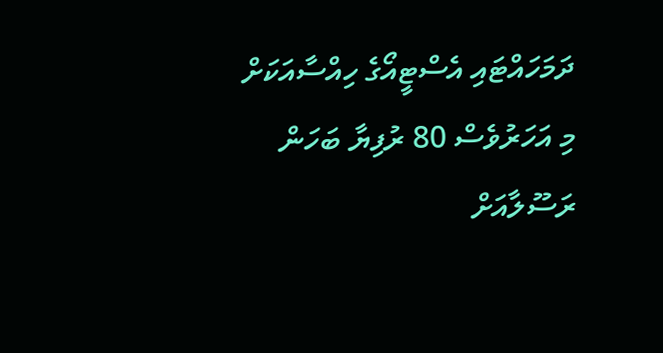ދަމަހައްޓައި އެސްޓީއޯގެ ހިއްސާއަކަށް މި އަހަރުވެސް 80 ރުފިޔާ ބަހަން
ރަސޫލާއަށް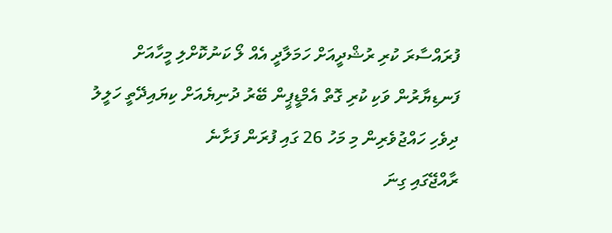ފުރައްސާރަ ކުރި ރުޝްދީއަށް ހަމަލާދީ އެއް ލޯ ކަނުކޮށްލި މީހާއަށް
ފަނޑިޔާރުން ވަކި ކުރި ގޮތް އެމްޑީޕީން ބޭރު ދުނިޔެއަށް ކިޔައިދޭތީ ހަލީލު
ދިވެހި ހައްޖުވެރިން މި މަހު 26 ގައި ފުރަން ފަށާނެ
ރާއްޖޭގައި ގިނަ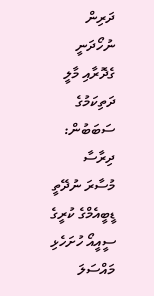ދަރިން ނުހޯދަނީ ގެދޮރާއި މާލީ ދަތިކަމުގެ ސަބަބުން: ދިރާސާ
މުސާރަ ނުދޭތީ ޑީބީއެމްގެ ކުރީގެ ސީއީއޯ ހުށަހެޅި މައްސަލަ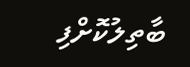ބާތިލުކޮށްފި